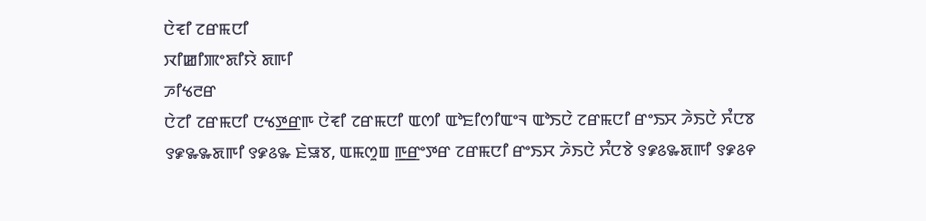ꯅꯥꯓꯤ ꯖꯔꯃꯅꯤ
ꯋꯤꯀꯤꯄꯦꯗꯤꯌꯥ ꯗꯒꯤ
ꯍꯤꯠꯂꯔ
ꯅꯥꯖꯤ ꯖꯔꯃꯅꯤ ꯅꯠꯇ꯭ꯔꯒ ꯅꯥꯓꯤ ꯖꯔꯃꯅꯤ ꯑꯁꯤ ꯑꯣꯐꯤꯁꯤꯑꯦꯜ ꯑꯣꯏꯅꯥ ꯖꯔꯃꯅꯤ ꯔꯦꯏꯆ ꯍꯥꯏꯅꯥ ꯈꯪꯅꯕ ꯱꯹꯳꯳ꯗꯒꯤ ꯱꯹꯴꯳ ꯐꯥꯎꯕ, ꯑꯃꯁꯨꯡ ꯒ꯭ꯔꯦꯇꯔ ꯖꯔꯃꯅꯤ ꯔꯦꯏꯆ ꯍꯥꯏꯅꯥ ꯈꯪꯅꯕꯥ ꯱꯹꯴꯳ꯗꯒꯤ ꯱꯹꯴꯵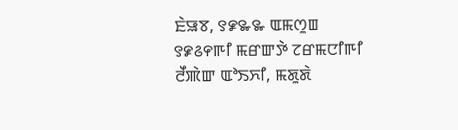ꯐꯥꯎꯕ, ꯱꯹꯳꯳ ꯑꯃꯁꯨꯡ ꯱꯹꯴꯵ꯒꯤ ꯃꯔꯛꯇꯥ ꯖꯔꯃꯅꯤꯒꯤ ꯂꯩꯄꯥꯛ ꯑꯣꯏꯈꯤ, ꯃꯗꯨꯗꯥ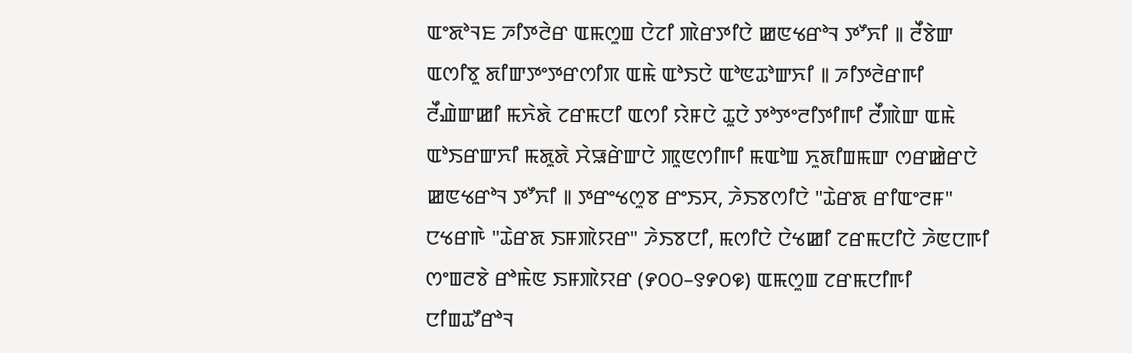ꯑꯦꯗꯣꯜꯐ ꯍꯤꯇꯂꯥꯔ ꯑꯃꯁꯨꯡ ꯅꯥꯖꯤ ꯄꯥꯔꯇꯤꯅꯥ ꯀꯟꯠꯔꯣꯜ ꯇꯧꯈꯤ ꯫ ꯂꯩꯕꯥꯛ ꯑꯁꯤꯕꯨ ꯗꯤꯛꯇꯦꯇꯔꯁꯤꯞ ꯑꯃꯥ ꯑꯣꯏꯅꯥ ꯑꯣꯟꯊꯣꯛꯈꯤ ꯫ ꯍꯤꯇꯂꯥꯔꯒꯤ ꯂꯩꯉꯥꯛꯀꯤ ꯃꯈꯥꯗꯥ ꯖꯔꯃꯅꯤ ꯑꯁꯤ ꯌꯥꯝꯅꯥ ꯊꯨꯅꯥ ꯇꯣꯇꯦꯂꯤꯇꯤꯒꯤ ꯂꯩꯄꯥꯛ ꯑꯃꯥ ꯑꯣꯏꯔꯛꯈꯤ ꯃꯗꯨꯗꯥ ꯆꯥꯎꯔꯥꯛꯅꯥ ꯄꯨꯟꯁꯤꯒꯤ ꯃꯑꯣꯡ ꯈꯨꯗꯤꯡꯃꯛ ꯁꯔꯀꯥꯔꯅꯥ ꯀꯟꯠꯔꯣꯜ ꯇꯧꯈꯤ ꯫ ꯇꯔꯦꯠꯁꯨꯕ ꯔꯦꯏꯆ, ꯍꯥꯏꯕꯁꯤꯅꯥ "ꯊꯥꯔꯗ ꯔꯤꯑꯦꯂꯝ" ꯅꯠꯔꯒꯥ "ꯊꯥꯔꯗ ꯏꯝꯄꯥꯌꯔ" ꯍꯥꯏꯕꯅꯤ, ꯃꯁꯤꯅꯥ ꯅꯥꯠꯀꯤ ꯖꯔꯃꯅꯤꯅꯥ ꯍꯥꯟꯅꯒꯤ ꯁꯦꯡꯂꯕꯥ ꯔꯣꯃꯥꯟ ꯏꯝꯄꯥꯌꯔ (꯸꯰꯰–꯱꯸꯰꯶) ꯑꯃꯁꯨꯡ ꯖꯔꯃꯅꯤꯒꯤ ꯅꯤꯡꯊꯧꯔꯣꯜ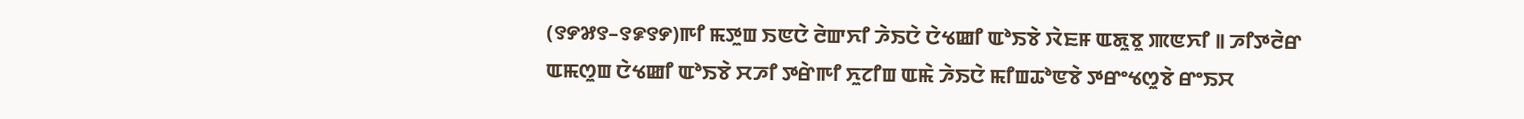(꯱꯸꯷꯱–꯱꯹꯱꯸)ꯒꯤ ꯃꯇꯨꯡ ꯏꯟꯅꯥ ꯂꯥꯛꯈꯤ ꯍꯥꯏꯅꯥ ꯅꯥꯠꯀꯤ ꯑꯣꯏꯕꯥ ꯋꯥꯐꯝ ꯑꯗꯨꯕꯨ ꯄꯟꯈꯤ ꯫ ꯍꯤꯇꯂꯥꯔ ꯑꯃꯁꯨꯡ ꯅꯥꯠꯀꯤ ꯑꯣꯏꯕꯥ ꯆꯍꯤ ꯇꯔꯥꯒꯤ ꯈꯨꯖꯤꯡ ꯑꯃꯥ ꯍꯥꯏꯅꯥ ꯃꯤꯡꯊꯣꯟꯕꯥ ꯇꯔꯦꯠꯁꯨꯕꯥ ꯔꯦꯏꯆ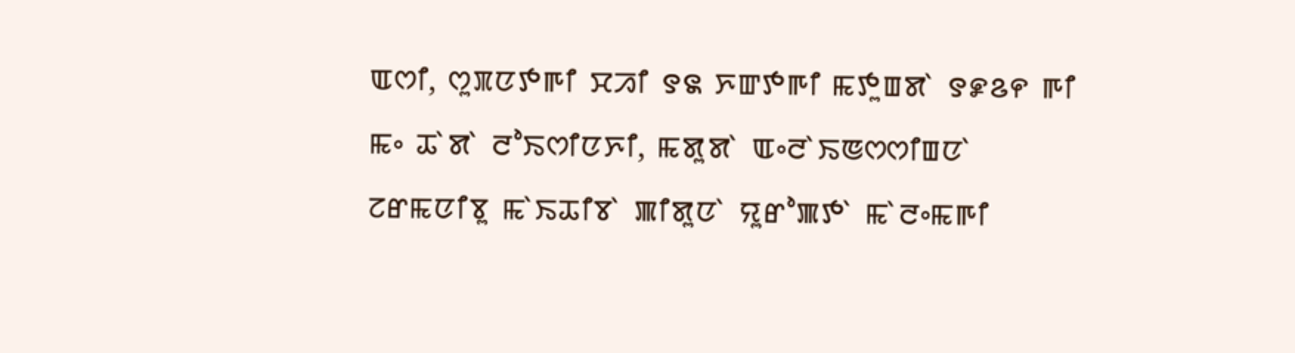ꯑꯁꯤ, ꯁꯨꯞꯅꯇꯒꯤ ꯆꯍꯤ ꯱꯲ ꯈꯛꯇꯒꯤ ꯃꯇꯨꯡꯗꯥ ꯱꯹꯴꯵ ꯒꯤ ꯃꯦ ꯊꯥꯗꯥ ꯂꯣꯏꯁꯤꯅꯈꯤ, ꯃꯗꯨꯗꯥ ꯑꯦꯂꯥꯏꯟꯁꯁꯤꯡꯅꯥ ꯖꯔꯃꯅꯤꯕꯨ ꯃꯥꯏꯊꯤꯕꯥ ꯄꯤꯗꯨꯅꯥ ꯌꯨꯔꯣꯄꯇꯥ ꯃꯥꯂꯦꯃꯒꯤ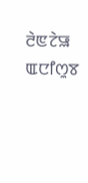ꯂꯥꯟꯖꯥꯎ ꯑꯅꯤꯁꯨꯕ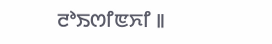ꯂꯣꯏꯁꯤꯟꯈꯤ ꯫